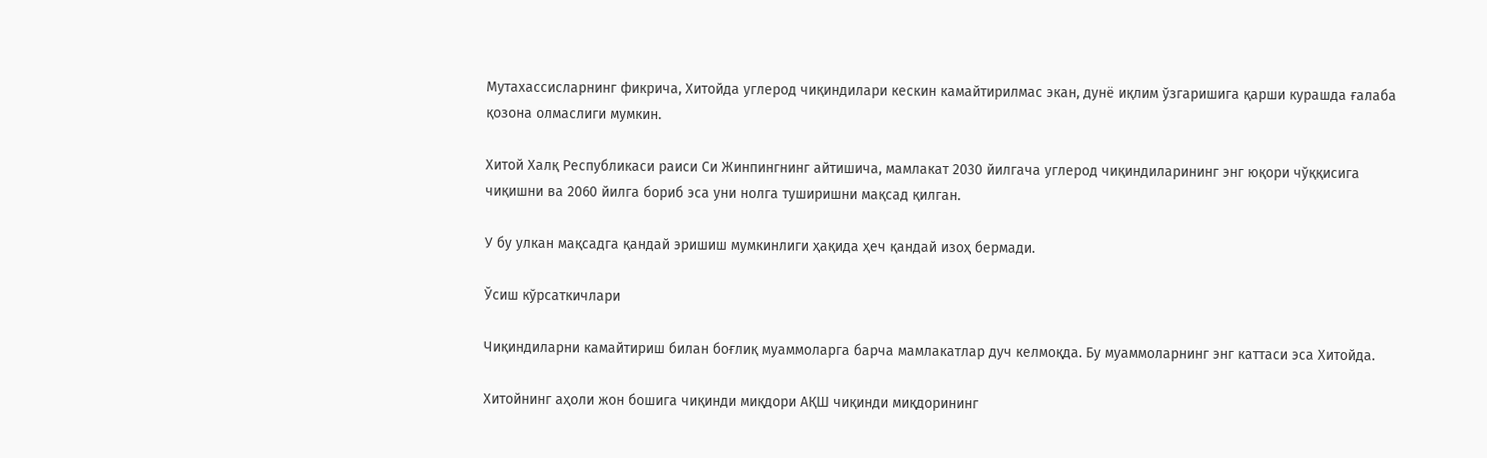Мутахассисларнинг фикрича, Хитойда углерод чиқиндилари кескин камайтирилмас экан, дунё иқлим ўзгаришига қарши курашда ғалаба қозона олмаслиги мумкин.

Хитой Халқ Республикаси раиси Си Жинпингнинг айтишича, мамлакат 2030 йилгача углерод чиқиндиларининг энг юқори чўққисига чиқишни ва 2060 йилга бориб эса уни нолга туширишни мақсад қилган.

У бу улкан мақсадга қандай эришиш мумкинлиги ҳақида ҳеч қандай изоҳ бермади.

Ўсиш кўрсаткичлари

Чиқиндиларни камайтириш билан боғлиқ муаммоларга барча мамлакатлар дуч келмоқда. Бу муаммоларнинг энг каттаси эса Хитойда.

Хитойнинг аҳоли жон бошига чиқинди миқдори АҚШ чиқинди миқдорининг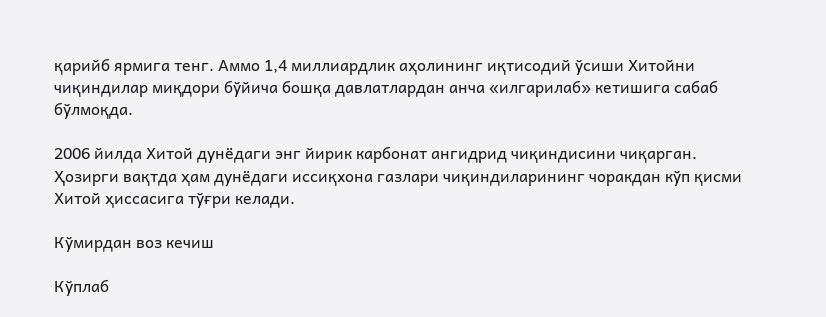қарийб ярмига тенг. Аммо 1,4 миллиардлик аҳолининг иқтисодий ўсиши Хитойни чиқиндилар миқдори бўйича бошқа давлатлардан анча «илгарилаб» кетишига сабаб бўлмоқда.

2006 йилда Хитой дунёдаги энг йирик карбонат ангидрид чиқиндисини чиқарган. Ҳозирги вақтда ҳам дунёдаги иссиқхона газлари чиқиндиларининг чоракдан кўп қисми Хитой ҳиссасига тўғри келади.

Кўмирдан воз кечиш

Кўплаб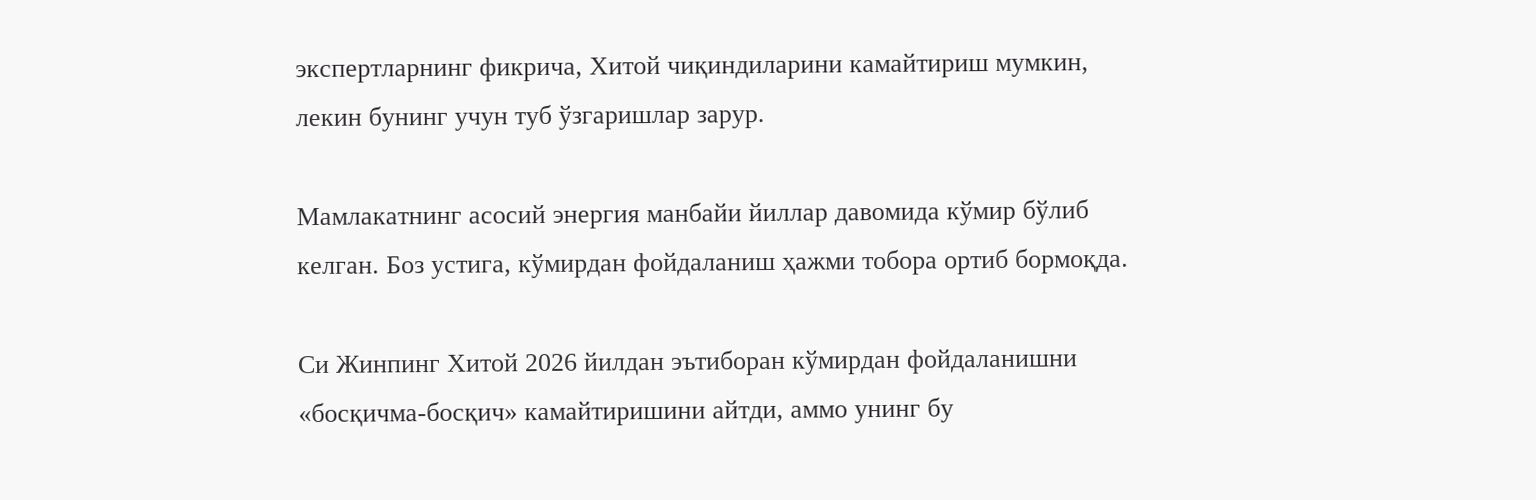экспертларнинг фикрича, Хитой чиқиндиларини камайтириш мумкин, лекин бунинг учун туб ўзгаришлар зарур.

Мамлакатнинг асосий энергия манбайи йиллар давомида кўмир бўлиб келган. Боз устига, кўмирдан фойдаланиш ҳажми тобора ортиб бормоқда.

Си Жинпинг Хитой 2026 йилдан эътиборан кўмирдан фойдаланишни «босқичма-босқич» камайтиришини айтди, аммо унинг бу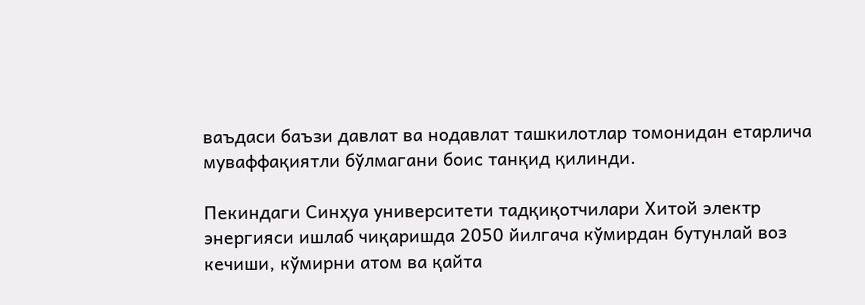ваъдаси баъзи давлат ва нодавлат ташкилотлар томонидан етарлича муваффақиятли бўлмагани боис танқид қилинди.

Пекиндаги Синҳуа университети тадқиқотчилари Хитой электр энергияси ишлаб чиқаришда 2050 йилгача кўмирдан бутунлай воз кечиши, кўмирни атом ва қайта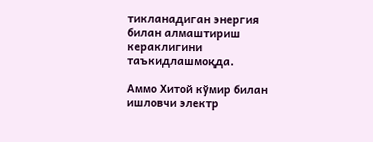тикланадиган энергия билан алмаштириш кераклигини таъкидлашмоқда.

Аммо Хитой кўмир билан ишловчи электр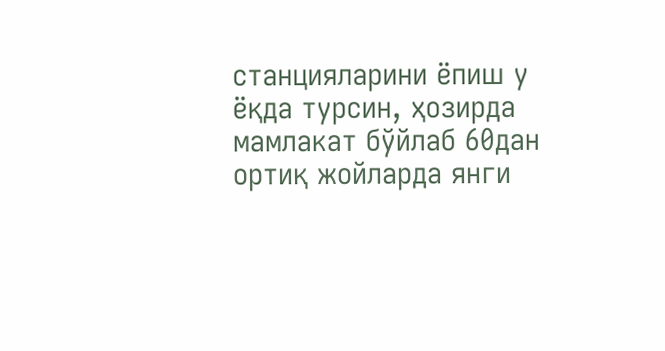станцияларини ёпиш у ёқда турсин, ҳозирда мамлакат бўйлаб 60дан ортиқ жойларда янги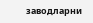заводларни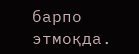барпо этмоқда.